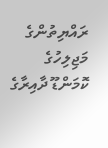ރައްޔިތުންގެ މަޖިލިހުގެ ކޮމަންޑޫ ދާއިރާގެ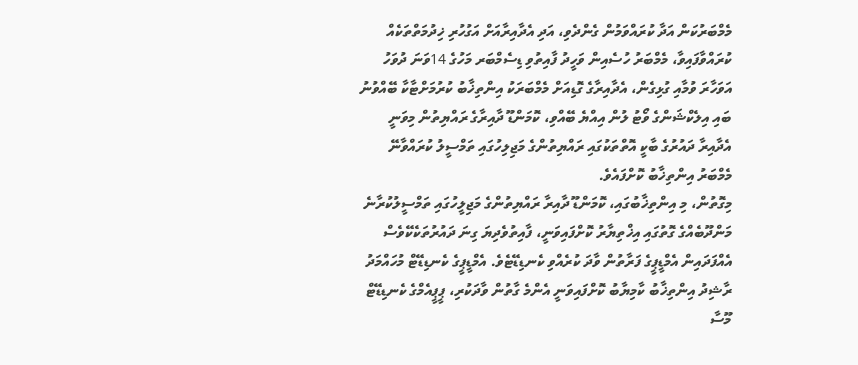މެމްބަރުކަން އަދާ ކުރައްވަމުން ގެންދެވި، އަދި އެދާއިރާއަށް އަގުހުރި ޚިދުމަތްތަކެއް ކުރައްވާފައިވާ، މެމްބަރު ހުސެއިން ވަހީދު ފާއިތުވި ޑިސެމްބަރ މަހުގެ 14ވަނަ ދުވަހު އަވަހާރަ ވުމާއި ގުޅިގެން، އެދާއިރާގެ ގޮޑިއަށް މެމްބަރަކު އިންތިޚާބު ކުރުމަށްޓާކާ ބޭއްވުނު ބައި އިލެކްޝަންގެ ވޯޓު ލުން އިއްޔެ ބޭއްވި، ކޮމަންޑޫ ދާއިރާގެ ރައްޔިތުން މިވަނީ އެދާއިރާ ދައުރުގެ ބާކީ އޮތްތަކުގައި ރައްޔިތުންގެ މަޖިލިހުގައި ތަމްސީލު ކުރައްވާނޭ މެމްބަރު އިންތިޚާބު ކޮށްފައެވެ.
މިގޮތުން، މި އިންތިޚާބުގައި، ކޮމަންޑޫ ދާއިރާ ރައްޔިތުންގެ މަޖިލީހުގައި ތަމްސީލުކުރާނެ މަންދޫބެއްގެ ގޮތުގައި އިޚްތިޔާރު ކޮށްފައިވަނީ، ފާއިތުވެދިޔަ ގިނަ ދައުރުތަކެކޭވެސް އެއްފަދައިން އެމްޑީޕީގެ ފަރާތުން ވާދަ ކުރެއްވި ކެނޑިޑޭޓެވެ. އެމްޑީޕީގެ ކެނޑިޑޭޓް މުހައްމަދު ރާޝިދު އިންތިޚާބު ކާމިޔާބު ކޮށްފައިވަނީ އެންމެ ގާތުން ވާދަކުރި، ޕީޕީއެމްގެ ކެނޑިޑޭޓް މޫސާ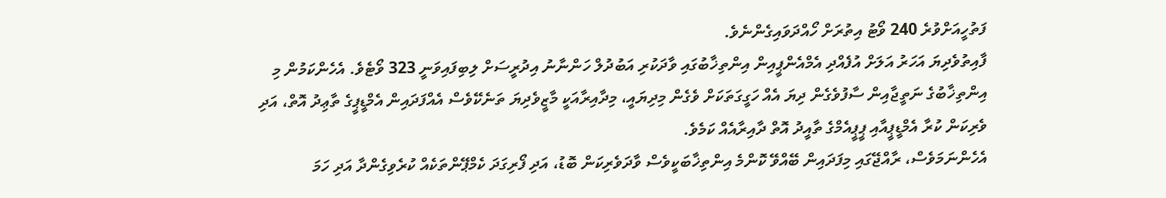ފަތުހީއަށްވުރެ 240 ވޯޓު އިތުރަށް ހޯއްދަވައިގެންނެވެ.
ފާއިތުވެދިޔަ އަހަރު އަލަށް އުފެއްދި އެމްއެންޕީއިން އިންތިޚާބުގައި ވާދަކުރި އަބުދުލް ހަންނާނު އިދުރީސަށް ލިބިފައިވަނީ 323 ވޯޓެވެ. އެހެންކަމުން މި އިންތިޚާބުގެ ނަތީޖާއިން ސާފުވެގެން ދިޔަ އެއް ހަގީގަތަކަށް ވެގެން މިދިޔައީ، މިދާއިރާއަކީ މާޒީވެދިޔަ ތަނެކޭވެސް އެއްފަދައިން އެމްޑީޕީގެ ތާޢިދު އޮތް، އަދި ވެރިކަން ކުރާ އެމްޑީޕީއާއި ޕީޕީއެމްގެ ތާއީދު އޮތް ދާއިރާއެއް ކަމެވެ.
އެހެންނަމަވެސް، ރާއްޖޭގައި މިފަދައިން ބޭއްވޭ ކޮންމެ އިންތިޚާބަކީވެސް ވާދަވެރިކަން ބޮޑު، އަދި ފޯރިގަދަ ކެމްޕޭންތަކެއް ކުރެވިގެންދާ އަދި ހަމަ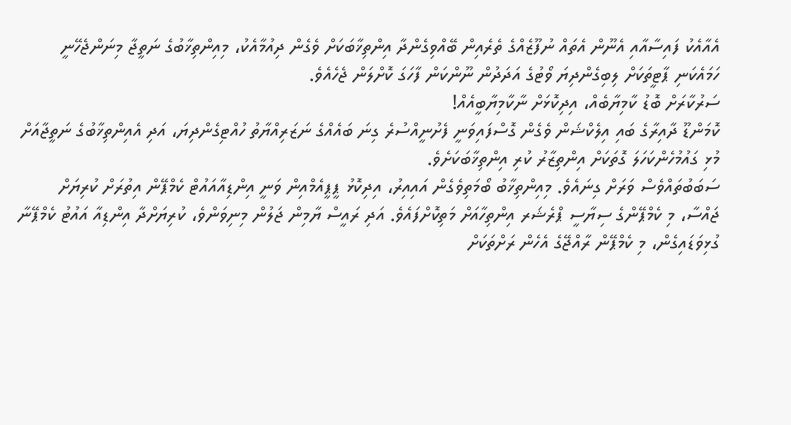އެއާއެކު ފައިސާއާއި އެނޫން އެތައް ނުފޫޒެއްގެ ތެރެއިން ބޭއްވިގެންދާ އިންތިޚާބަކަށް ވެގެން ދިއުމާއެކު، މިއިންތިޚާބުގެ ނަތީޖާ މިނަންޖެހޭނީ ހަމައެކަނި ޕާޓީތަކަށް ލިބިގެންދިޔަ ވޯޓުގެ އަދަދުން ނޫންކަން ފާހަގަ ކޮށްލަން ޖެހެއެވެ.
ސަރުކާރަށް ބޮޑު ކާމިޔާބެއް، އިދިކޮޅަށް ނާކާމިޔާބީއެއް!
ކޮމަންޑޫ ދާއިރާގެ ބައި އިލެކްޝަން ވެގެން ގޮސްފައިވަނީ ފެށުނީއްސުރެ ގިނަ ބައެއްގެ ނަޒަރިއްޔާތު ހުއްޓިގެންދިޔަ، އަދި އެއިންތިޚާބުގެ ނަތީޖާއަށް މުޅި ގައުމުހެންކަހަލަ ގޮތަކަށް އިންތިޒާރު ކުރި އިންތިޚާބަކަށެވެ.
ސަބަބުތައްވެސް ވަރަށް ގިނައެވެ. މިއިންތިޚާބު ބޯމަތިވެގެން އައިއިރު، އިދިކޮޅު ޕީޕީއެމްއިން ވަނީ އިންޑިއާއައުޓް ކެމްޕޭން އިތުރަށް ކުރިޔަށް ޖައްސާ، މި ކެމްޕޭންގެ ސިޔާސީ ޕްރެޝަރ އިންތިހާއަށް މަތިކޮށްފައެވެ. އަދި ރައީސް ޔާމިން ޖަލުން މިނިވަންވެ، ކުރިޔަށްދާ އިންޑިއާ އައުޓު ކެމްޕޭނާ ގުޅިވަޑައިގެން، މި ކެމްޕޭން ރާއްޖޭގެ އެހެން ރަށްތަކަށް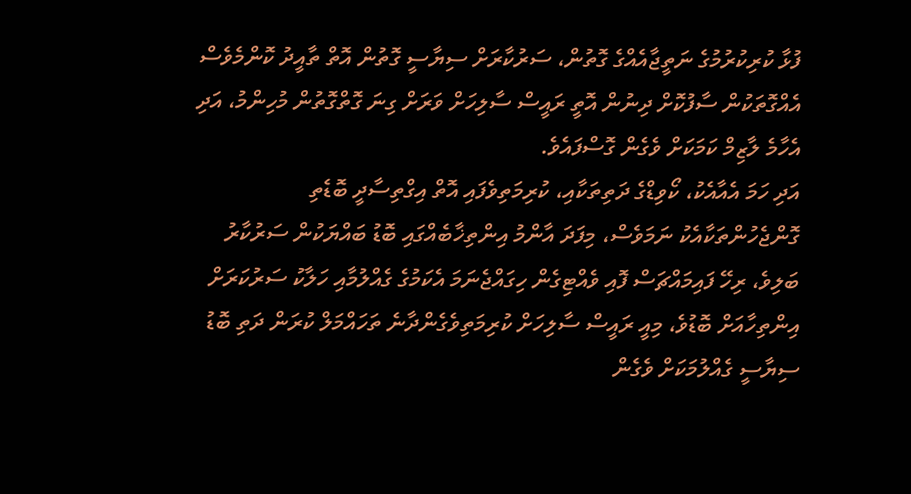ފުޅާ ކުރިކުރުމުގެ ނަތީޖާއެއްގެ ގޮތުން، ސަރުކާރަށް ސިޔާސީ ގޮތުން އޮތް ތާއީދު ކޮންމެވެސް އެއްގޮތަކުން ސާފުކޮށް ދިނުން އޮތީ ރައީސް ސާލިހަށް ވަރަށް ގިނަ ގޮތްގޮތުން މުހިންމު، އަދި އެހާމެ ލާޒިމް ކަމަކަށް ވެގެން ގޮސްފައެވެ.
އަދި ހަމަ އެއާއެކު، ކޯވިޑްގެ ދަތިތަކާއި، ކުރިމަތިވެފައި އޮތް އިގްތިސާދީ ބޮޑެތި ގޮންޖެހުންތަކާއެކު ނަމަވެސް، މިފަދަ އާންމު އިންތިޚާބެއްގައި ބޮޑު ބައްޔަކުން ސަރުކާރު ބަލިވެ، ރިހޭ ފައިމައްޗަސް ފޮއި ވެއްޓިގެން ހިގައްޖެނަމަ އެކަމުގެ ގެއްލުމާއި ހަލާކު ސަރުކަރަށް އިންތިހާއަށް ބޮޑުވެ، މިއީ ރައީސް ސާލިހަށް ކުރިމަތިވެގެންދާނެ ތަހައްމަލް ކުރަން ދަތި ބޮޑު ސިޔާސީ ގެއްލުމަކަށް ވެގެން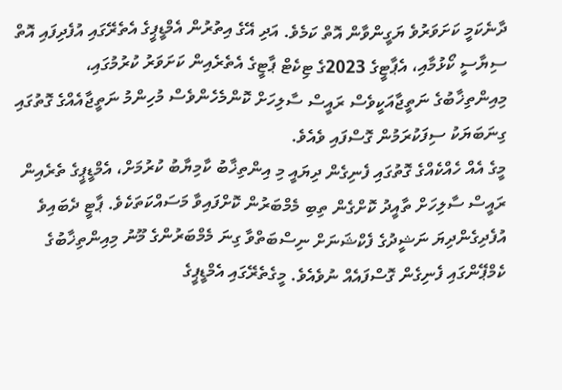ދާނެކަމީ ކަށަވަރުވެ ޔަގީންވާން އޮތް ކަމެވެ. އަދި އޭގެ އިތުރުން އެމްޑީޕީގެ އެތެރޭގައި އުފެދިފައި އޮތް ސިޔާސީ ކޯޅުމާއި، އެޕާޓީގެ 2023ގެ ޓިކެޓް ޕާޓީގެ އެތެރެއިން ކަށަވަރު ކުރުމުގައި، މިއިންތިޚާބުގެ ނަތީޖާއަކީވެސް ރައީސް ސާލިހަށް ކޮންމެހެންވެސް މުހިންމު ނަތީޖާއެއްގެ ގޮތުގައި ގިނަބަޔަކު ސިފަކުރަމުން ގޮސްފައި ވެއެވެ.
މީގެ އެއް ހެއްކެއްގެ ގޮތުގައި ފެނިގެން ދިޔައީ މި އިންތިޚާބު ކާމިޔާބު ކުރުމަށް، އެމްޑީޕީގެ ތެރެއިން ރައީސް ސާލިހަށް ތާއީދު ކޮށްގެން ތިބި މެމްބަރުން ކޮށްފައިވާ މަސައްކަތަކެވެ. ޕާޓީ ދެބައިވެ އުފެދިގެންދިޔަ ނަޝީދުގެ ފެކްޝަނަށް ނިސްބަތްވާ ގިނަ މެމްބަރުންގެ މޫނު މިއިންތިޚާބުގެ ކެމްޕޭންގައި ފެނިގެން ގޮސްފައެއް ނުވެއެވެ. މީގެތެރޭގައި އެމްޑީޕީގެ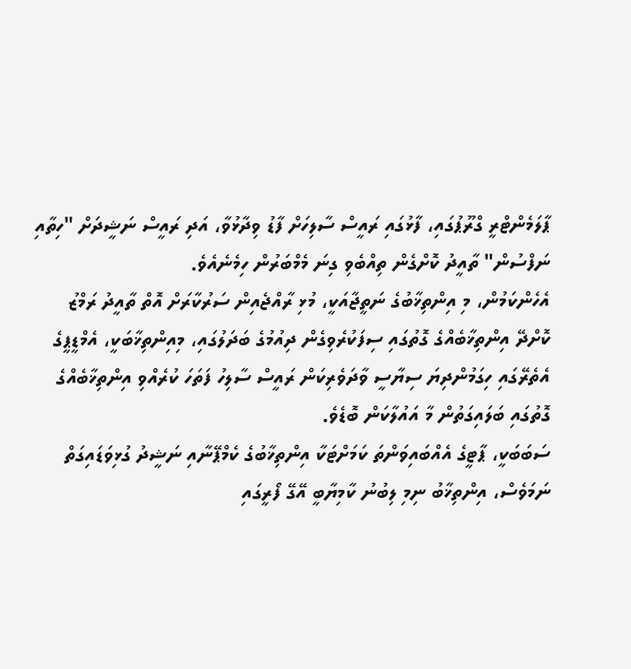ޕާލަމެންޓްރީ ގްރޫޕުގައި، ފާޅުގައި ރައީސް ސާލިހަށް ފާޑު ވިދާޅުވާ، އަދި ރައީސް ނަޝީދަށް "ހިތާއި ނަފްސުން" ތާއީދު ކޮށްގެން ތިއްބެވި ގިނަ މެމްބަރުން ހިމެނެއެވެ.
އެހެންކަމުން، މި އިންތިޚާބުގެ ނަތީޖާއަކީ، މުޅި ރާއްޖެއިން ސަރުކާރަށް އޮތް ތާއީދު ރަމްޒު ކޮށްދޭ އިންތިޚާބެއްގެ ގޮތުގައި ސިފަކުރެވިގެން ދިއުމުގެ ބަދަލުގައި، މިއިންތިޚާބަކީ، އެމްޑީޕީގެ އެތެރޭގައި ހިގަމުންދިޔަ ސިޔާސީ ވާދަވެރިކަން ރައީސް ސާލިހު ފަތަހަ ކުރެއްވި އިންތިޚާބެއްގެ ގޮތުގައި ބަލައިގަތުން މާ އައުލާކަން ބޮޑެވެ.
ސަބަބަކީ، ޕާޓީގެ އެއްބައިވަންތަ ކަމަށްޓަކާ އިންތިޚާބުގެ ކެމްޕޭނާއި ނަޝީދު ގުޅިވަޑައިގަތް ނަމަވެސް، އިންތިޚާބު ނިމި ލިބުނު ކާމިޔާބީ އޭގޭ ފޯރީގައި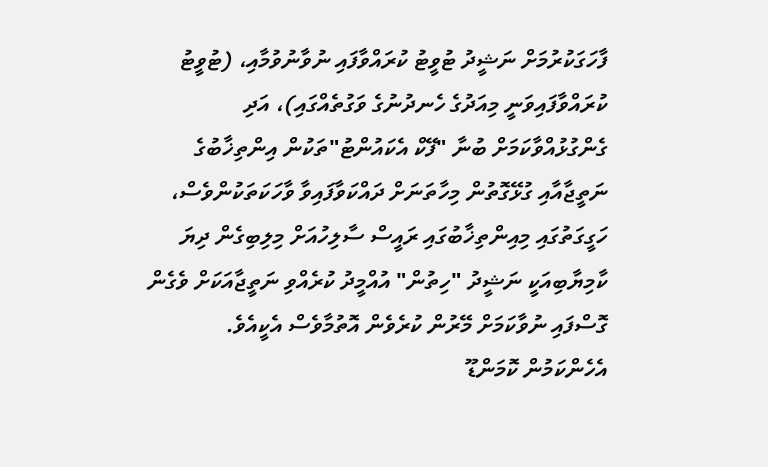ފާހަގަކުރުމަށް ނަޝީދު ޓުވީޓު ކުރައްވާފައި ނުވާނުވުމާއި، (ޓުވީޓު ކުރައްވާފައިވަނީ މިއަދުގެ ހެނދުނުގެ ވަގުތެއްގައި)، އަދި ގެންގުޅުއްވާކަމަށް ބުނާ "ފޭކް އެކައުންޓު"ތަކުން އިންތިޚާބުގެ ނަތީޖާއާއި ގުޅޭގޮތުން މިހާތަނަށް ދައްކަވާފައިވާ ވާހަކަތަކުންވެސް، ހަގީގަތުގައި މިއިންތިޚާބުގައި ރައީސް ސާލިހުއަށް މިލިބިގެން ދިޔަ ކާމިޔާބިއަކީ ނަޝީދު "ހިތުން" އުއްމީދު ކުރެއްވި ނަތީޖާއަކަށް ވެގެން ގޮސްފައި ނުވާކަމަށް މޭރުން ކުރެވެން އޮތުމާވެސް އެކީއެވެ.
އެހެންކަމުން ކޮމަންޑޫ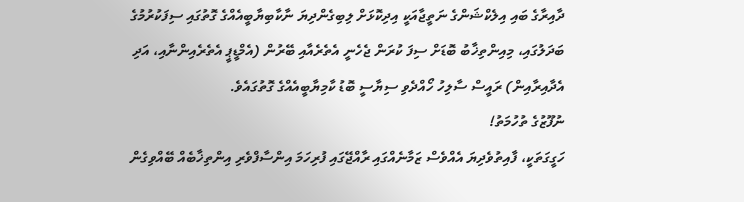ދާއިރާގެ ބައި އިލެކްޝަންގެ ނަތީޖާއަކީ އިދިކޮޅަށް ލިބިގެންދިޔަ ނާކާބިޔާބީއެއްގެ ގޮތުގައި ސިފަކުރުމުގެ ބަދަލުގައި، މިއިންތިޚާބު ބޮޑަށް ސިފަ ކުރަން ޖެހެނީ އެތެރެއާއި ބޭރުން (އެމްޑީޕީ އެތެރެއިންނާއި، އަދި އެދާއިރާއިން) ރައީސް ސާލިހު ހޯއްދެވި ސިޔާސީ ބޮޑު ކާމިޔާބީއެއްގެ ގޮތުގައެވެ.
ނުފޫޒުގެ ތުހުމަތު!
ހަގީގަތަކީ، ފާއިތުވެދިޔަ އެއްވެސް ޒަމާނެއްގައި ރާއްޖޭގައި ފުރިހަމަ އިންސާފްވެރި އިންތިޚާބެއް ބޭއްވިގެން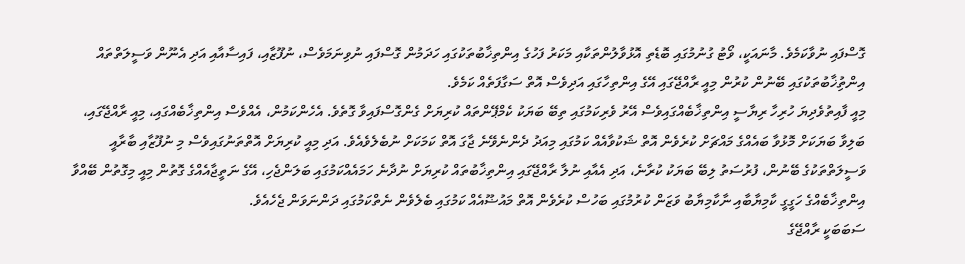ގޮސްފައި ނުވާކަމެވެ. މާނައަކީ، ވޯޓު ގުނުމުގައި ބޮޑެތި އޮޅުވާލުންތަކާއި މަކަރު ފަހުގެ އިންތިޚާބުތަކުގައި ހަދަމުން ގޮސްފައި ނުވިނަމަވެސް، ނުފޫޒާއި، ފައިސާއާއި އަދި އެނޫން ވަސީލަތްތައް އިންތުިޚާބުތަކުގައި ބޭނުން ކުރުން މިއީ ރާއްޖޭގައި އޭގެ އިންތިހާގައި އަދިވެސް އޮތް ސަގާފަތެއް ކަމެވެ.
މިއީ ފާއިތުވެދިޔަ ހުރިހާ ރިޔާސީ އިންތިޚާބެއްގައިވެސް އޭރު ވެރިކަމުގައި ތިބޭ ބަޔަކު ކެމްޕޭންތައް ކުރިޔަށް ގެންގޮސްފައިވާ ގޮތެވެ. އެހެންކަމުން، އެއްވެސް އިންތިޚާބެއްގައި، މިއީ ރާއްޖޭގައި، ބަލިވާ ބަޔަކަށް މޮޅުވާ ބައެއްގެ މައްޗަށް ކުރެވެން އޮތް ޝަކުވާއެއް ކަމުގައި މިއަދު ދެންނެވޭނެ ޖާގަ އޮތް ކަމަކަށް ނުބެލެވެއެވެ. އަދި މިއީ ކުރިޔަށް އޮތްތަނުގައިވެސް މި ނުފޫޒާއި ބާރާއީ ވަސީލަތްތަކުގެ ބޭނުން، ފުރުސަތު ލިބޭ ބަޔަކު ކުރާނެ، އަދި އެއާއި ނުލާ ރާއްޖޭގައި އިންތިޚާބުތައް ކުރިޔަށް ނުދާނެ ހަމައެއްކަމުގައި ބަލަންޖެހި، އޭގެ ނަތީޖާއެއްގެ ގޮތުން މިއީ މިގޮތުން ބޭއްވާ އިންތިޚާބެއްގެ ހަގީގީ ކާމިޔާބާއި ނާކާމިޔާބު ވަޒަން ކުރުމުގައި ބަހުސް ކުރެވެން އޮތް މައުޟޫއެއް ކަމުގައި ބެލެވެން ނެތްކަމުގައި ދަންނަވަން ޖެހެއެވެ.
ސަބަބަކީ ރާއްޖޭގެ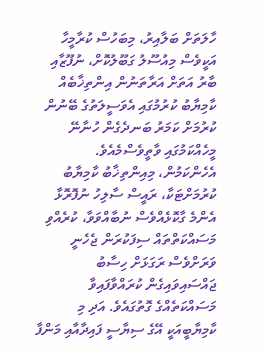ހާލަތަށް ބަލާއިރު، މިބަހުސް ކުރާމީހާ އަކީވެސް މިއުސޫލު ގަބޫލުކޮށް، ނުފޫޒާއި ބާރު އަތަށް އަރާތަނުން އިންތިޚާބެއް ކާމިޔާބު ކުރުމުގައި އެވަސީލަތުގެ ބޭނުން ކުރުމަށް ކަމަރު ބަނދެގެން ހުނާނޭ މީހެއްކަމުގައި ވާތީވެސްމެއެވެ.
އެހެންކަމުން، މިއިންތިޚާބު ކާމިޔާބު ކުރުމަށްޓަކާ، ރައީސް ސާލިހު ނުފޮރޮޅާ އެންމެ ގާކޮޅެއްވެސް ނުބާއްވަވާ، ކުރެއްވި މަސައްކަތްތައް ސިފަކުރަން ޖެހެނީ ވަރަށްވެސް ރަގަޅަށް ހިސާބު ޖައްސައިވައިގެން ކުރައްވާފައިވާ މަސައްކަތެއްގެ ގޮތުގައެވެ. އަދި މި ކާމިޔާބީއަކީ އޭގެ ސިޔާސީ ފައިދާއާއި މަންފާ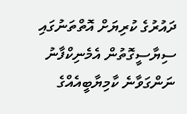ދައުރުގެ ކުރިޔަށް އޮތްތަނުގައި ސިޔާސީގޮތުން އެމެނިކްފާނު ނަންގަވާނެ ކާމިޔާބީއެއްގެ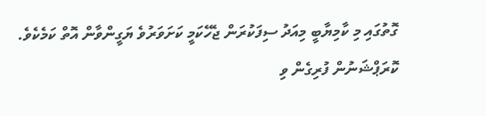ގޮތުގައި މި ކާމިޔާބީ މިއަދު ސިފަކުރަން ޖެހޭކަމީ ކަށަވަރުވެ ޔަގީންވާން އޮތް ކަމެކެވެ.
ކޮރަޕްޝަނުން ފުރިގެން ވި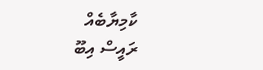ކާމިޔާބެއް
ރައީސް އިބޫ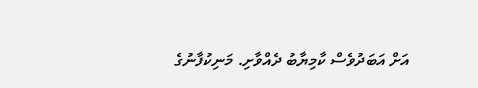އަށް އަބަދުވެސް ކާމިޔާބު ދެއްވާށި. މަނިކުފާނުގެ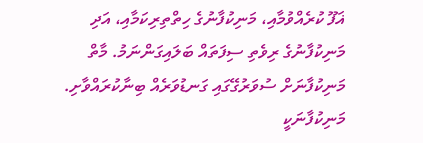ޣަފޫ ކުރެއްވުމާއި، މަނިކުފާނުގެ ހިތްތިރިކަމާއި، އަދި މަނިކުފާނުގެ ރިވެތި ސިފަތައް ބަލައިގަންނަމު. މާތް މަނިކުފާނަށް ސުވަރުގޭގައި ގަނޑުވަރެއް ބިނާކުރައްވާށި. މަނިކުފާނަކީ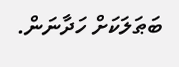ބަޠަލަކަށް ހަދާނަން.